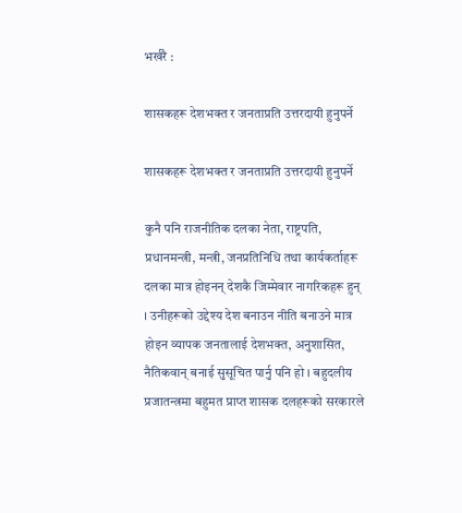भर्खरै :

शासकहरू देशभक्त र जनताप्रति उत्तरदायी हुनुपर्ने

शासकहरू देशभक्त र जनताप्रति उत्तरदायी हुनुपर्ने

कुनै पनि राजनीतिक दलका नेता, राष्ट्रपति, प्रधानमन्त्री, मन्त्री, जनप्रतिनिधि तथा कार्यकर्ताहरू दलका मात्र होइनन् देशकै जिम्मेवार नागरिकहरू हुन् । उनीहरूको उद्देश्य देश बनाउन नीति बनाउने मात्र होइन व्यापक जनतालाई देशभक्त, अनुशासित, नैतिकवान् बनाई सुसूचित पार्नु पनि हो । बहुदलीय प्रजातन्त्रमा बहुमत प्राप्त शासक दलहरूको सरकारले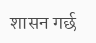शासन गर्छ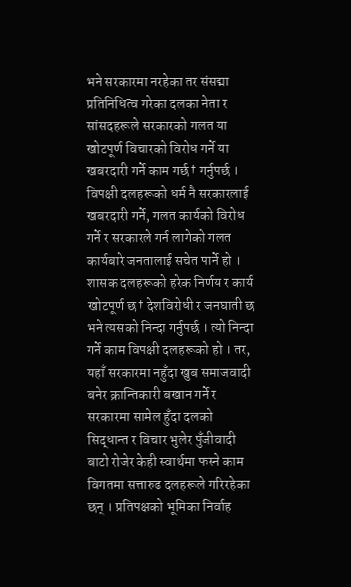भने सरकारमा नरहेका तर संसद्मा प्रतिनिधित्व गरेका दलका नेता र सांसदहरूले सरकारको गलत या खोटपूर्ण विचारको विरोध गर्ने या खबरदारी गर्ने काम गर्छ† गर्नुपर्छ । विपक्षी दलहरूको धर्म नै सरकारलाई खबरदारी गर्ने, गलत कार्यको विरोध गर्ने र सरकारले गर्न लागेको गलत कार्यबारे जनतालाई सचेत पार्ने हो ।
शासक दलहरूको हरेक निर्णय र कार्य खोटपूर्ण छ† देशविरोधी र जनघाती छ भने त्यसको निन्दा गर्नुपर्छ । त्यो निन्दा गर्ने काम विपक्षी दलहरूको हो । तर, यहाँ सरकारमा नहुँदा खुब समाजवादी बनेर क्रान्तिकारी बखान गर्ने र सरकारमा सामेल हुँदा दलको सिद्धान्त र विचार भुलेर पुँजीवादी बाटो रोजेर केही स्वार्थमा फस्ने काम विगतमा सत्तारुढ दलहरूले गरिरहेका छन् । प्रतिपक्षको भूमिका निर्वाह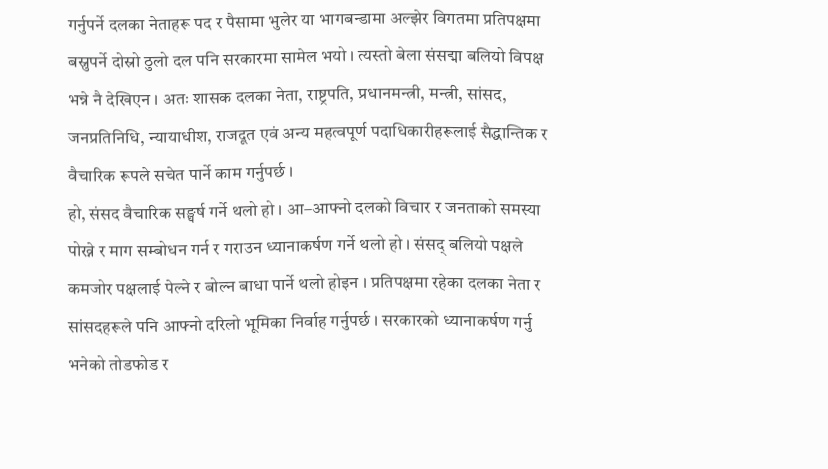गर्नुपर्ने दलका नेताहरू पद र पैसामा भुलेर या भागबन्डामा अल्झेर विगतमा प्रतिपक्षमा बस्नुपर्ने दोस्रो ठुलो दल पनि सरकारमा सामेल भयो । त्यस्तो बेला संसद्मा बलियो विपक्ष भन्ने नै देखिएन । अतः शासक दलका नेता, राष्ट्रपति, प्रधानमन्त्री, मन्त्री, सांसद, जनप्रतिनिधि, न्यायाधीश, राजदूत एवं अन्य महत्वपूर्ण पदाधिकारीहरूलाई सैद्धान्तिक र वैचारिक रूपले सचेत पार्ने काम गर्नुपर्छ ।
हो, संसद वैचारिक सङ्घर्ष गर्ने थलो हो । आ–आफ्नो दलको विचार र जनताको समस्या पोख्ने र माग सम्बोधन गर्न र गराउन ध्यानाकर्षण गर्ने थलो हो । संसद् बलियो पक्षले कमजोर पक्षलाई पेल्ने र बोल्न बाधा पार्ने थलो होइन । प्रतिपक्षमा रहेका दलका नेता र सांसदहरूले पनि आफ्नो दरिलो भूमिका निर्वाह गर्नुपर्छ । सरकारको ध्यानाकर्षण गर्नु भनेको तोडफोड र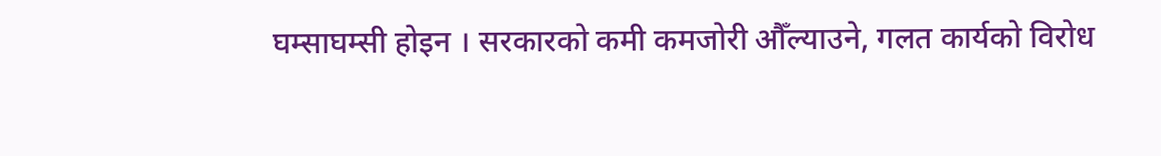घम्साघम्सी होइन । सरकारको कमी कमजोरी औँल्याउने, गलत कार्यको विरोध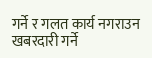गर्ने र गलत कार्य नगराउन खबरदारी गर्ने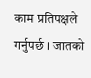काम प्रतिपक्षले गर्नुपर्छ । जातको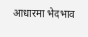आधारमा भेदभाव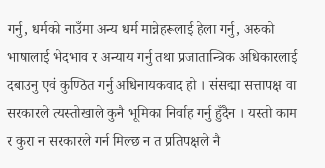गर्नु, धर्मको नाउँमा अन्य धर्म मान्नेहरूलाई हेला गर्नु, अरुको भाषालाई भेदभाव र अन्याय गर्नु तथा प्रजातान्त्रिक अधिकारलाई दबाउनु एवं कुण्ठित गर्नु अधिनायकवाद हो । संसद्मा सत्तापक्ष वा सरकारले त्यस्तोखाले कुनै भूमिका निर्वाह गर्नु हुँदैन । यस्तो काम र कुरा न सरकारले गर्न मिल्छ न त प्रतिपक्षले नै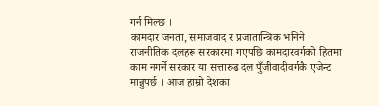गर्न मिल्छ ।
कामदार जनता, समाजवाद र प्रजातान्त्रिक भनिने राजनीतिक दलहरू सरकारमा गएपछि कामदारवर्गको हितमा काम नगर्ने सरकार या सत्तारुढ दल पुँजीवादीवर्गकै एजेन्ट मान्नुपर्छ । आज हाम्रो देशका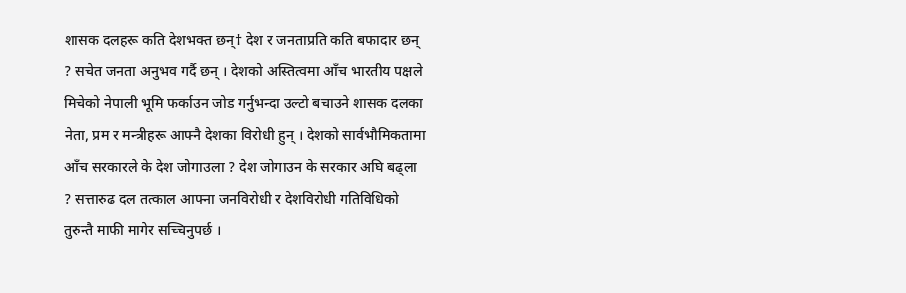शासक दलहरू कति देशभक्त छन्† देश र जनताप्रति कति बफादार छन् ? सचेत जनता अनुभव गर्दै छन् । देशको अस्तित्वमा आँच भारतीय पक्षले मिचेको नेपाली भूमि फर्काउन जोड गर्नुभन्दा उल्टो बचाउने शासक दलका नेता, प्रम र मन्त्रीहरू आफ्नै देशका विरोधी हुन् । देशको सार्वभौमिकतामा आँच सरकारले के देश जोगाउला ? देश जोगाउन के सरकार अघि बढ्ला ? सत्तारुढ दल तत्काल आफ्ना जनविरोधी र देशविरोधी गतिविधिको तुरुन्तै माफी मागेर सच्चिनुपर्छ ।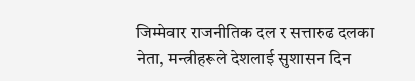जिम्मेवार राजनीतिक दल र सत्तारुढ दलका नेता, मन्त्रीहरूले देशलाई सुशासन दिन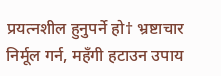प्रयत्नशील हुनुपर्ने हो† भ्रष्टाचार निर्मूल गर्न, महँगी हटाउन उपाय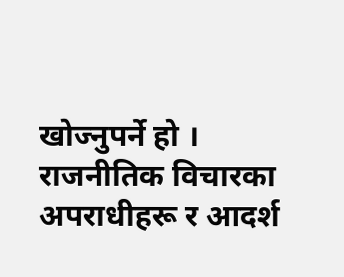खोज्नुपर्ने हो । राजनीतिक विचारका अपराधीहरू र आदर्श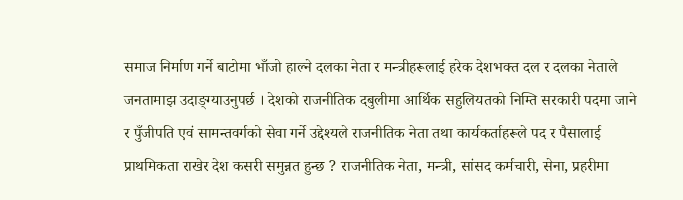समाज निर्माण गर्ने बाटोमा भाँजो हाल्ने दलका नेता र मन्त्रीहरूलाई हरेक देशभक्त दल र दलका नेताले जनतामाझ उदाङ्ग्याउनुपर्छ । देशको राजनीतिक दबुलीमा आर्थिक सहुलियतको निम्ति सरकारी पदमा जाने र पुँजीपति एवं सामन्तवर्गको सेवा गर्ने उद्देश्यले राजनीतिक नेता तथा कार्यकर्ताहरूले पद र पैसालाई प्राथमिकता राखेर देश कसरी समुन्नत हुन्छ ? राजनीतिक नेता, मन्त्री, सांसद कर्मचारी, सेना, प्रहरीमा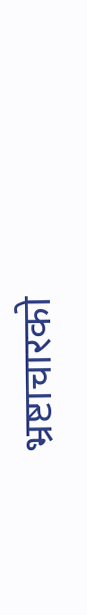भ्रष्टाचारको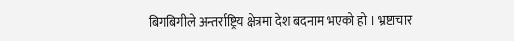बिगबिगीले अन्तर्राष्ट्रिय क्षेत्रमा देश बदनाम भएको हो । भ्रष्टाचार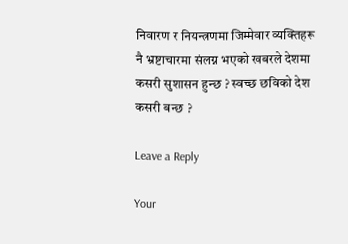निवारण र नियन्त्रणमा जिम्मेवार व्यक्तिहरू नै भ्रष्टाचारमा संलग्न भएको खबरले देशमा कसरी सुशासन हुन्छ ? स्वच्छ छविको देश कसरी बन्छ ?

Leave a Reply

Your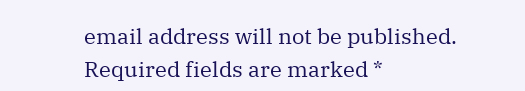email address will not be published. Required fields are marked *